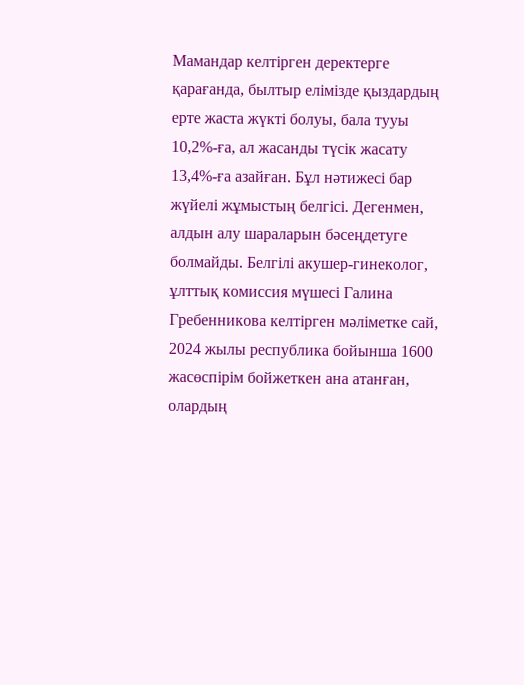Мамандар келтірген деректерге қарағанда, былтыр елімізде қыздардың ерте жаста жүкті болуы, бала тууы 10,2%-ға, ал жасанды түсік жасату 13,4%-ға азайған. Бұл нәтижесі бар жүйелі жұмыстың белгісі. Дегенмен, алдын алу шараларын бәсеңдетуге болмайды. Белгілі акушер-гинеколог, ұлттық комиссия мүшесі Галина Гребенникова келтірген мәліметке сай, 2024 жылы республика бойынша 1600 жасөспірім бойжеткен ана атанған, олардың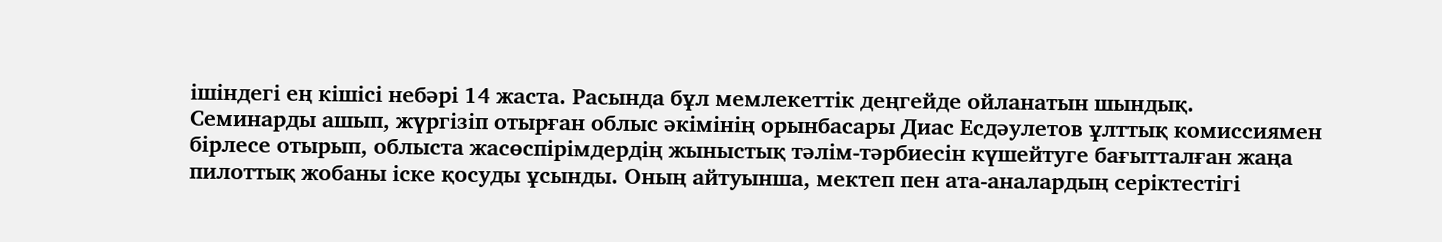ішіндегі ең кішісі небәрі 14 жаста. Расында бұл мемлекеттік деңгейде ойланатын шындық.
Семинарды ашып, жүргізіп отырған облыс әкімінің орынбасары Диас Есдәулетов ұлттық комиссиямен бірлесе отырып, облыста жасөспірімдердің жыныстық тәлім-тәрбиесін күшейтуге бағытталған жаңа пилоттық жобаны іске қосуды ұсынды. Оның айтуынша, мектеп пен ата-аналардың серіктестігі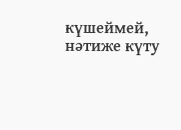күшеймей, нәтиже күту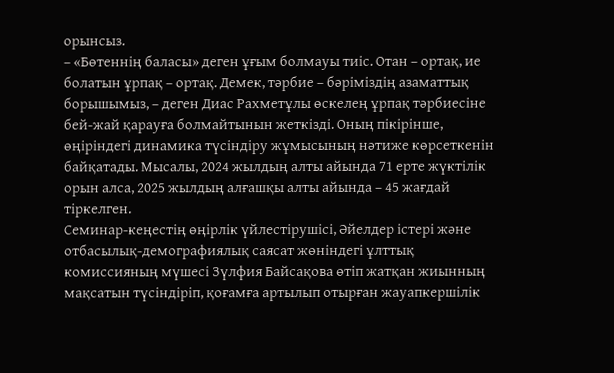орынсыз.
– «Бөтеннің баласы» деген ұғым болмауы тиіс. Отан – ортақ, ие болатын ұрпақ – ортақ. Демек, тәрбие – бәріміздің азаматтық борышымыз, – деген Диас Рахметұлы өскелең ұрпақ тәрбиесіне бей-жай қарауға болмайтынын жеткізді. Оның пікірінше, өңіріндегі динамика түсіндіру жұмысының нәтиже көрсеткенін байқатады. Мысалы, 2024 жылдың алты айында 71 ерте жүктілік орын алса, 2025 жылдың алғашқы алты айында – 45 жағдай тіркелген.
Семинар-кеңестің өңірлік үйлестірушісі, Әйелдер істері және отбасылық-демографиялық саясат жөніндегі ұлттық комиссияның мүшесі Зүлфия Байсақова өтіп жатқан жиынның мақсатын түсіндіріп, қоғамға артылып отырған жауапкершілік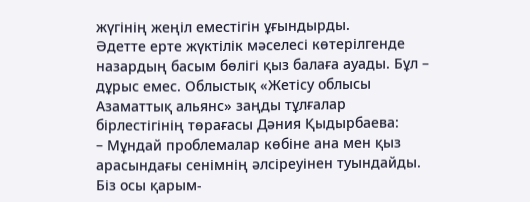жүгінің жеңіл еместігін ұғындырды.
Әдетте ерте жүктілік мәселесі көтерілгенде назардың басым бөлігі қыз балаға ауады. Бұл – дұрыс емес. Облыстық «Жетісу облысы Азаматтық альянс» заңды тұлғалар бірлестігінің төрағасы Дәния Қыдырбаева:
– Мұндай проблемалар көбіне ана мен қыз арасындағы сенімнің әлсіреуінен туындайды. Біз осы қарым-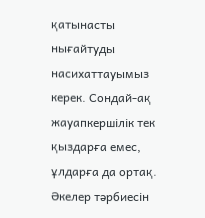қатынасты нығайтуды насихаттауымыз керек. Сондай-ақ жауапкершілік тек қыздарға емес, ұлдарға да ортақ. Әкелер тәрбиесін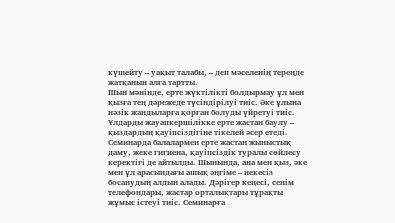күшейту – уақыт талабы, – деп мәселенің тереңде жатқанын алға тартты.
Шын мәнінде, ерте жүктілікті болдырмау ұл мен қызға тең дәрежеде түсіндірілуі тиіс. Әке ұлына нәзік жандыларға қорған болуды үйретуі тиіс. Ұлдарды жауапкершілікке ерте жастан баулу – қыздардың қауіпсіздігіне тікелей әсер етеді.
Семинарда балалармен ерте жастан жыныстық даму, жеке гигиена, қауіпсіздік туралы сөйлесу керектігі де айтылды. Шынында, ана мен қыз, әке мен ұл арасындағы ашық әңгіме – некесіз босанудың алдын алады. Дәрігер кеңесі, сенім телефондары, жастар орталықтары тұрақты жұмыс істеуі тиіс. Семинарға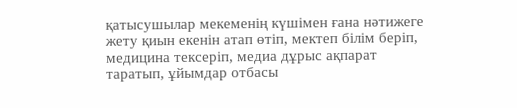қатысушылар мекеменің күшімен ғана нәтижеге жету қиын екенін атап өтіп, мектеп білім беріп, медицина тексеріп, медиа дұрыс ақпарат таратып, ұйымдар отбасы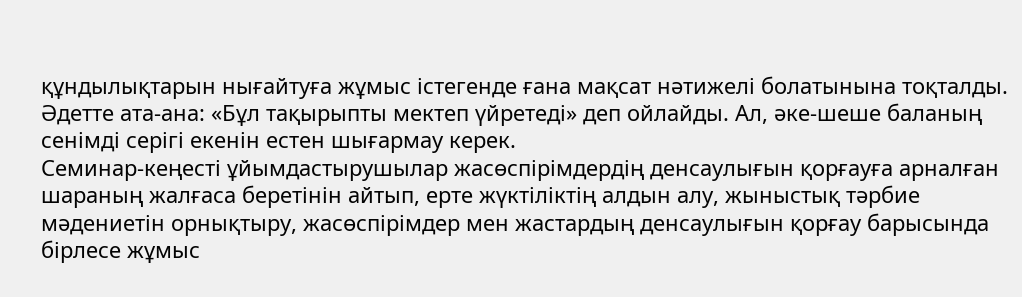құндылықтарын нығайтуға жұмыс істегенде ғана мақсат нәтижелі болатынына тоқталды. Әдетте ата-ана: «Бұл тақырыпты мектеп үйретеді» деп ойлайды. Ал, әке-шеше баланың сенімді серігі екенін естен шығармау керек.
Семинар-кеңесті ұйымдастырушылар жасөспірімдердің денсаулығын қорғауға арналған шараның жалғаса беретінін айтып, ерте жүктіліктің алдын алу, жыныстық тәрбие мәдениетін орнықтыру, жасөспірімдер мен жастардың денсаулығын қорғау барысында бірлесе жұмыс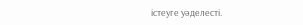істеуге уәделесті.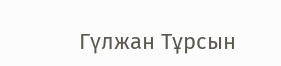Гүлжан Тұрсын